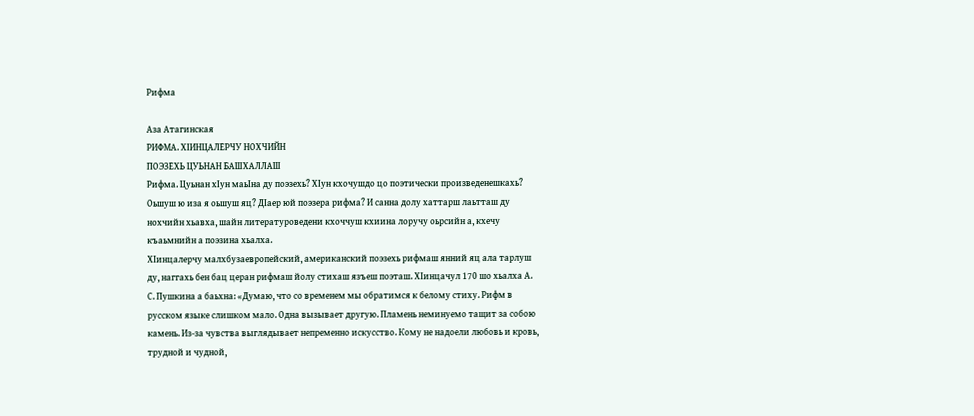Рифма

Аза Атагинская
РИФМА. ХIИНЦАЛЕРЧУ НОХЧИЙН
ПОЭЗЕХЬ ЦУЬНАН БАШХАЛЛАШ
Рифма. Цуьнан хIун маьIна ду поэзехь? ХIун кхочушдо цо поэтически произведенешкахь? Оьшуш ю иза я оьшуш яц? ДIаер юй поэзера рифма? И санна долу хаттарш лаьтташ ду нохчийн хьавха, шайн литературоведени кхоччуш кхиина лоручу оьрсийн а, кхечу къаьмнийн а поэзина хьалха.
ХIинцалерчу малхбузаевропейский, американский поэзехь рифмаш янний яц ала тарлуш ду, наггахь бен бац церан рифмаш йолу стихаш язъеш поэташ. ХIинцачул 170 шо хьалха А. С. Пушкина а баьхна: «Думаю, что со временем мы обратимся к белому стиху. Рифм в русском языке слишком мало. Одна вызывает другую. Пламень неминуемо тащит за собою камень. Из-за чувства выглядывает непременно искусство. Кому не надоели любовь и кровь, трудной и чудной,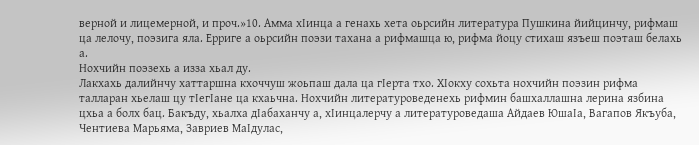верной и лицемерной, и проч.»10. Амма хIинца а генахь хета оьрсийн литература Пушкина йийцинчу, рифмаш ца лелочу, поэзига яла. Ерриге а оьрсийн поэзи тахана а рифмашца ю, рифма йоцу стихаш язъеш поэташ белахь а.
Нохчийн поэзехь а изза хьал ду.
Лакхахь далийнчу хаттаршна кхоччуш жоьпаш дала ца гIерта тхо. ХIокху сохьта нохчийн поэзин рифма талларан хьелаш цу тIегIане ца кхаьчна. Нохчийн литературоведенехь рифмин башхаллашна лерина язбина цхьа а болх бац. Бакъду, хьалха дIабаханчу а, хIинцалерчу а литературоведаша Айдаев ЮшаIа, Вагапов Якъуба, Чентиева Марьяма, Завриев МаIдулас,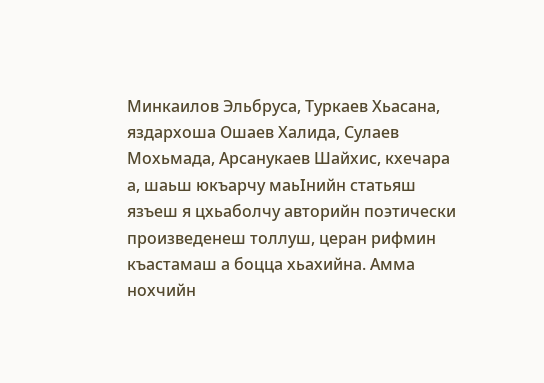Минкаилов Эльбруса, Туркаев Хьасана, яздархоша Ошаев Халида, Сулаев Мохьмада, Арсанукаев Шайхис, кхечара а, шаьш юкъарчу маьIнийн статьяш язъеш я цхьаболчу авторийн поэтически произведенеш толлуш, церан рифмин къастамаш а боцца хьахийна. Амма нохчийн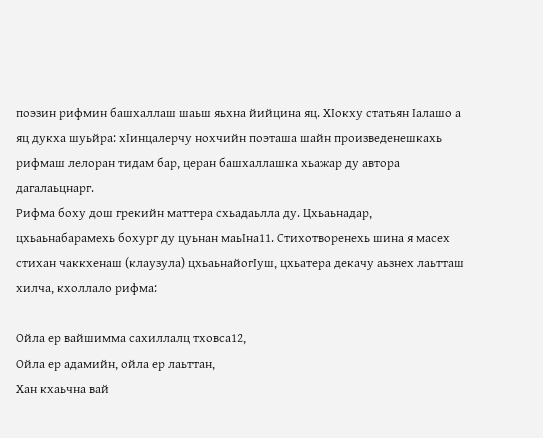поэзин рифмин башхаллаш шаьш яьхна йийцина яц. ХIокху статьян Iалашо а яц дукха шуьйра: хIинцалерчу нохчийн поэташа шайн произведенешкахь рифмаш лелоран тидам бар, церан башхаллашка хьажар ду автора дагалаьцнарг.
Рифма боху дош грекийн маттера схьадаьлла ду. Цхьаьнадар, цхьаьнабарамехь бохург ду цуьнан маьIна11. Стихотворенехь шина я масех стихан чаккхенаш (клаузула) цхьаьнайогIуш, цхьатера декачу аьзнех лаьтташ хилча, кхоллало рифма:

Ойла ер вайшимма сахиллалц тховса12,
Ойла ер адамийн, ойла ер лаьттан,
Хан кхаьчна вай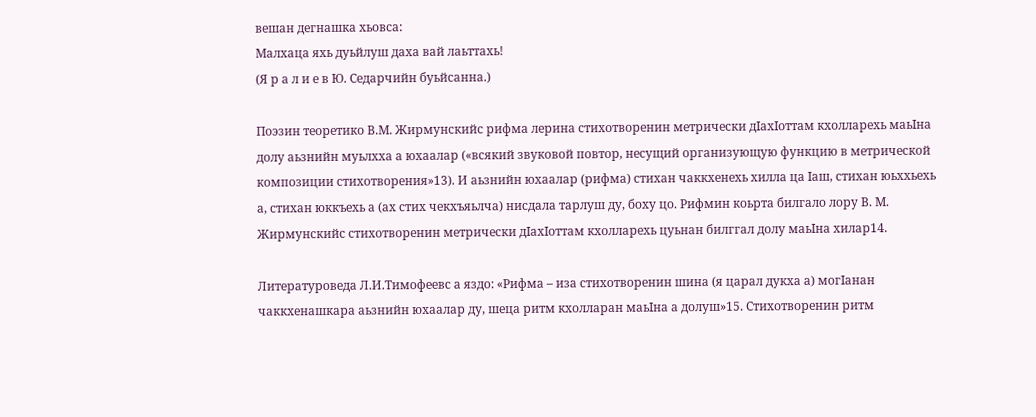вешан дегнашка хьовса:
Малхаца яхь дуьйлуш даха вай лаьттахь!
(Я р а л и е в Ю. Седарчийн буьйсанна.)

Поэзин теоретико В.М. Жирмунскийс рифма лерина стихотворенин метрически дIахIоттам кхолларехь маьIна долу аьзнийн муьлхха а юхаалар («всякий звуковой повтор, несущий организующую функцию в метрической композиции стихотворения»13). И аьзнийн юхаалар (рифма) стихан чаккхенехь хилла ца Iаш, стихан юьххьехь а, стихан юккъехь а (ах стих чекхъяьлча) нисдала тарлуш ду, боху цо. Рифмин коьрта билгало лору В. М. Жирмунскийс стихотворенин метрически дIахIоттам кхолларехь цуьнан билггал долу маьIна хилар14.

Литературоведа Л.И.Тимофеевс а яздо: «Рифма – иза стихотворенин шина (я царал дукха а) могIанан чаккхенашкара аьзнийн юхаалар ду, шеца ритм кхолларан маьIна а долуш»15. Стихотворенин ритм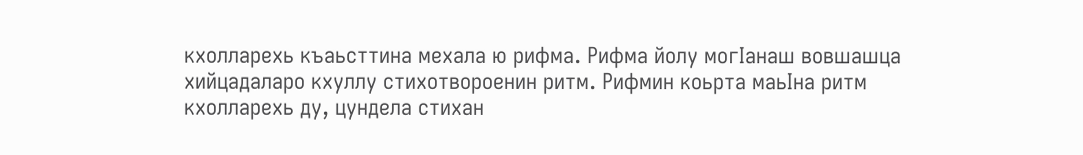кхолларехь къаьсттина мехала ю рифма. Рифма йолу могIанаш вовшашца хийцадаларо кхуллу стихотвороенин ритм. Рифмин коьрта маьIна ритм кхолларехь ду, цундела стихан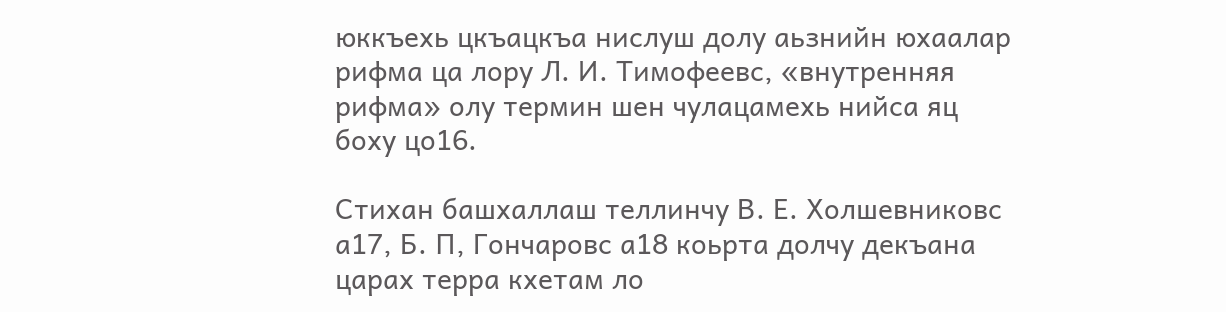юккъехь цкъацкъа нислуш долу аьзнийн юхаалар рифма ца лору Л. И. Тимофеевс, «внутренняя рифма» олу термин шен чулацамехь нийса яц боху цо16.

Стихан башхаллаш теллинчу В. Е. Холшевниковс а17, Б. П, Гончаровс а18 коьрта долчу декъана царах терра кхетам ло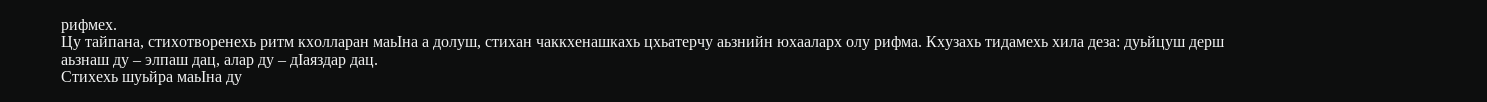рифмех.
Цу тайпана, стихотворенехь ритм кхолларан маьIна а долуш, стихан чаккхенашкахь цхьатерчу аьзнийн юхааларх олу рифма. Кхузахь тидамехь хила деза: дуьйцуш дерш аьзнаш ду – элпаш дац, алар ду – дIаяздар дац.
Стихехь шуьйра маьIна ду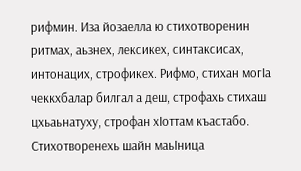рифмин. Иза йозаелла ю стихотворенин ритмах, аьзнех, лексикех, синтаксисах, интонацих, строфикех. Рифмо, стихан могIа чеккхбалар билгал а деш, строфахь стихаш цхьаьнатуху, строфан хIоттам къастабо. Стихотворенехь шайн маьIница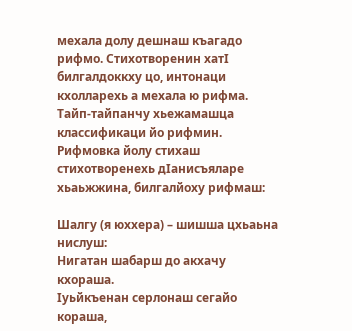мехала долу дешнаш къагадо рифмо. Стихотворенин хатI билгалдоккху цо, интонаци кхолларехь а мехала ю рифма.
Тайп-тайпанчу хьежамашца классификаци йо рифмин.
Рифмовка йолу стихаш стихотворенехь дIанисъяларе хьаьжжина, билгалйоху рифмаш:

Шалгу (я юххера) – шишша цхьаьна нислуш:
Нигатан шабарш до акхачу кхораша.
Iуьйкъенан серлонаш сегайо кораша,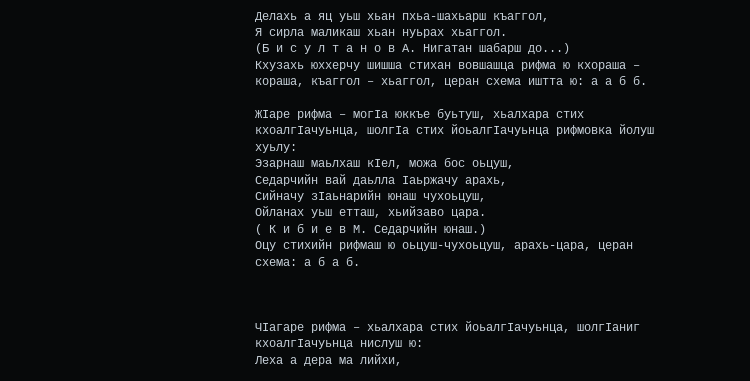Делахь а яц уьш хьан пхьа-шахьарш къаггол,
Я сирла маликаш хьан нуьрах хьаггол.
(Б и с у л т а н о в А. Нигатан шабарш до...)
Кхузахь юххерчу шишша стихан вовшашца рифма ю кхораша – кораша, къаггол – хьаггол, церан схема иштта ю: а а б б.

ЖIаре рифма – могIа юккъе буьтуш, хьалхара стих кхоалгIачуьнца, шолгIа стих йоьалгIачуьнца рифмовка йолуш хуьлу:
Эзарнаш маьлхаш кIел, можа бос оьцуш,
Седарчийн вай даьлла Iаьржачу арахь,
Сийначу зIаьнарийн юнаш чухоьцуш,
Ойланах уьш етташ, хьийзаво цара.
( К и б и е в М. Седарчийн юнаш.)
Оцу стихийн рифмаш ю оьцуш-чухоьцуш, арахь-цара, церан схема: а б а б.



ЧIагаре рифма – хьалхара стих йоьалгIачуьнца, шолгIаниг кхоалгIачуьнца нислуш ю:
Леха а дера ма лийхи,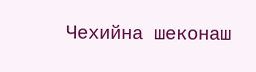Чехийна шеконаш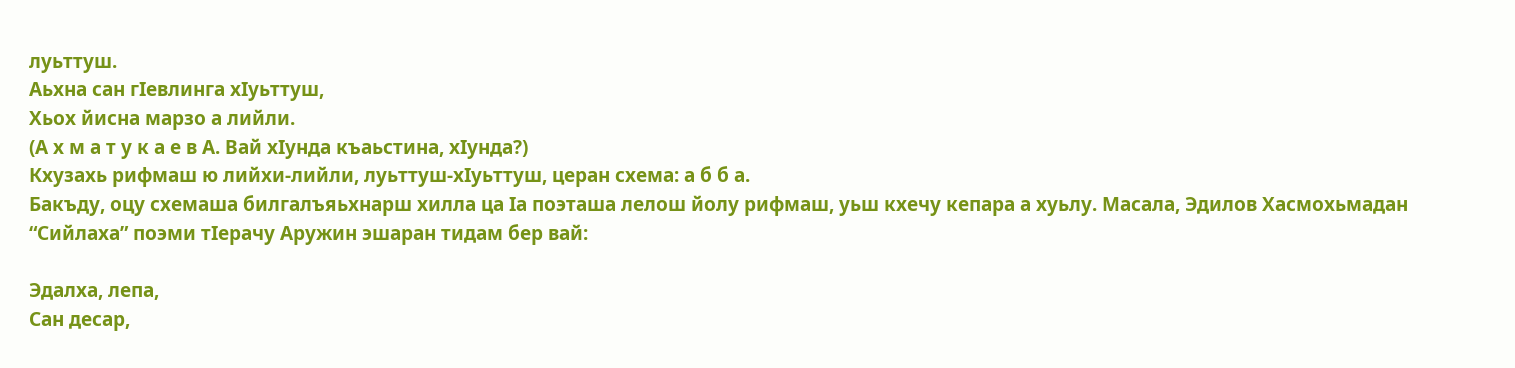луьттуш.
Аьхна сан гIевлинга хIуьттуш,
Хьох йисна марзо а лийли.
(А х м а т у к а е в А. Вай хIунда къаьстина, хIунда?)
Кхузахь рифмаш ю лийхи-лийли, луьттуш-хIуьттуш, церан схема: а б б а.
Бакъду, оцу схемаша билгалъяьхнарш хилла ца Iа поэташа лелош йолу рифмаш, уьш кхечу кепара а хуьлу. Масала, Эдилов Хасмохьмадан “Сийлаха” поэми тIерачу Аружин эшаран тидам бер вай:

Эдалха, лепа,
Сан десар,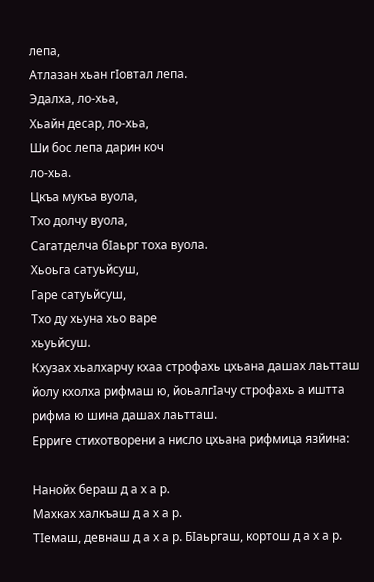лепа,
Атлазан хьан гIовтал лепа.
Эдалха, ло-хьа,
Хьайн десар, ло-хьа,
Ши бос лепа дарин коч
ло-хьа.
Цкъа мукъа вуола,
Тхо долчу вуола,
Сагатделча бIаьрг тоха вуола.
Хьоьга сатуьйсуш,
Гаре сатуьйсуш,
Тхо ду хьуна хьо варе
хьуьйсуш.
Кхузах хьалхарчу кхаа строфахь цхьана дашах лаьтташ йолу кхолха рифмаш ю, йоьалгIачу строфахь а иштта рифма ю шина дашах лаьтташ.
Ерриге стихотворени а нисло цхьана рифмица язйина:

Нанойх бераш д а х а р.
Махках халкъаш д а х а р.
ТIемаш, девнаш д а х а р. БIаьргаш, кортош д а х а р.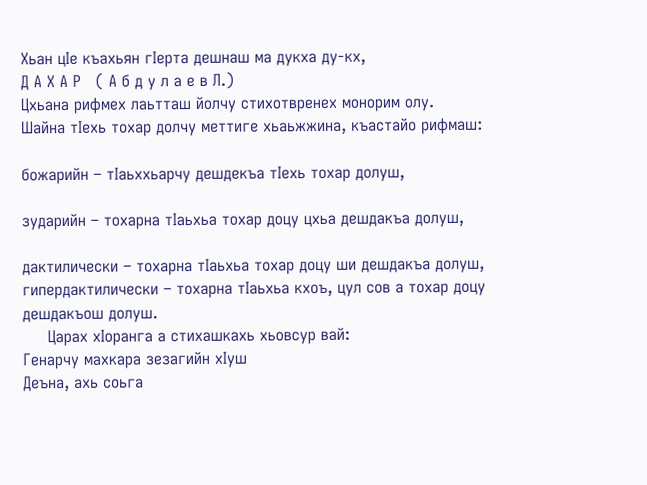Хьан цIе къахьян гIерта дешнаш ма дукха ду-кх,
Д А Х А Р   ( А б д у л а е в Л.)
Цхьана рифмех лаьтташ йолчу стихотвренех монорим олу.
Шайна тIехь тохар долчу меттиге хьаьжжина, къастайо рифмаш:

божарийн – тIаьххьарчу дешдекъа тIехь тохар долуш,

зударийн – тохарна тIаьхьа тохар доцу цхьа дешдакъа долуш,

дактилически – тохарна тIаьхьа тохар доцу ши дешдакъа долуш, гипердактилически – тохарна тIаьхьа кхоъ, цул сов а тохар доцу дешдакъош долуш.
     Царах хIоранга а стихашкахь хьовсур вай:
Генарчу махкара зезагийн хIуш
Деъна, ахь соьга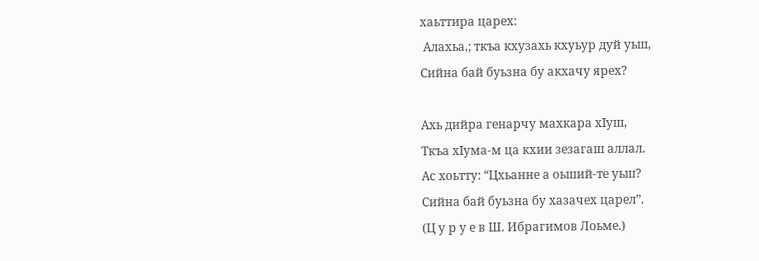хаьттира царех:
 Алахьа,; ткъа кхузахь кхуьур дуй уьш,
Сийна бай буьзна бу акхачу ярех?

Ахь дийра генарчу махкара хIуш,
Ткъа хIума-м ца кхии зезагаш аллал.
Ас хоьтту: “Цхьанне а оьший-те уьш?
Сийна бай буьзна бу хазачех царел”.
(Ц у р у е в Ш. Ибрагимов Лоьме.)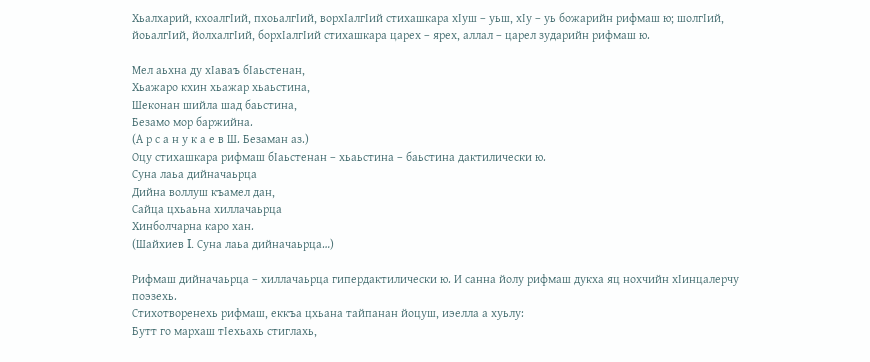Хьалхарий, кхоалгIий, пхоьалгIий, ворхIалгIий стихашкара хIуш – уьш, хIу – уь божарийн рифмаш ю; шолгIий, йоьалгIий, йолхалгIий, борхIалгIий стихашкара царех – ярех, аллал – царел зударийн рифмаш ю.

Мел аьхна ду хIаваъ бIаьстенан,
Хьажаро кхин хьажар хьаьстина,
Шеконан шийла шад баьстина,
Безамо мор баржийна.
(А р с а н у к а е в Ш. Безаман аз.)
Оцу стихашкара рифмаш бIаьстенан – хьаьстина – баьстина дактилически ю.
Суна лаьа дийначаьрца
Дийна воллуш къамел дан,
Сайца цхьаьна хиллачаьрца
Хинболчарна каро хан.
(Шайхиев I. Суна лаьа дийначаьрца…)

Рифмаш дийначаьрца – хиллачаьрца гипердактилически ю. И санна йолу рифмаш дукха яц нохчийн хIинцалерчу поэзехь.
Стихотворенехь рифмаш, еккъа цхьана тайпанан йоцуш, иэелла а хуьлу:
Бутт го мархаш тIехьахь стиглахь,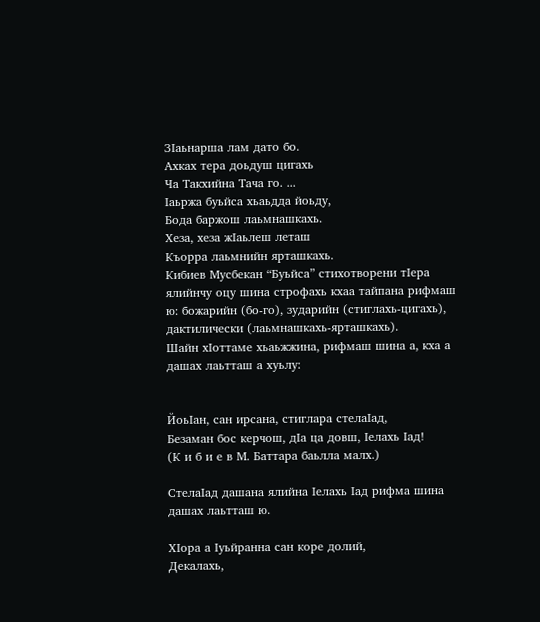ЗIаьнарша лам дато бо.
Ахках тера доьдуш цигахь
Ча Такхийна Тача го. ...
Iаьржа буьйса хьаьдда йоьду,
Бода баржош лаьмнашкахь.
Хеза, хеза жIаьлеш леташ
Къорра лаьмнийн ярташкахь.
Кибиев Мусбекан “Буьйса” стихотворени тIера ялийнчу оцу шина строфахь кхаа тайпана рифмаш ю: божарийн (бо-го), зударийн (стиглахь-цигахь), дактилически (лаьмнашкахь-ярташкахь).
Шайн хIоттаме хьаьжжина, рифмаш шина а, кха а дашах лаьтташ а хуьлу:


ЙоьIан, сан ирсана, стиглара стелаIад,
Безаман бос керчош, дIа ца довш, Iелахь Iад!
(К и б и е в М. Баттара баьлла малх.)

СтелаIад дашана ялийна Iелахь Iад рифма шина дашах лаьтташ ю.

ХIора а Iуьйранна сан коре долий,
Декалахь,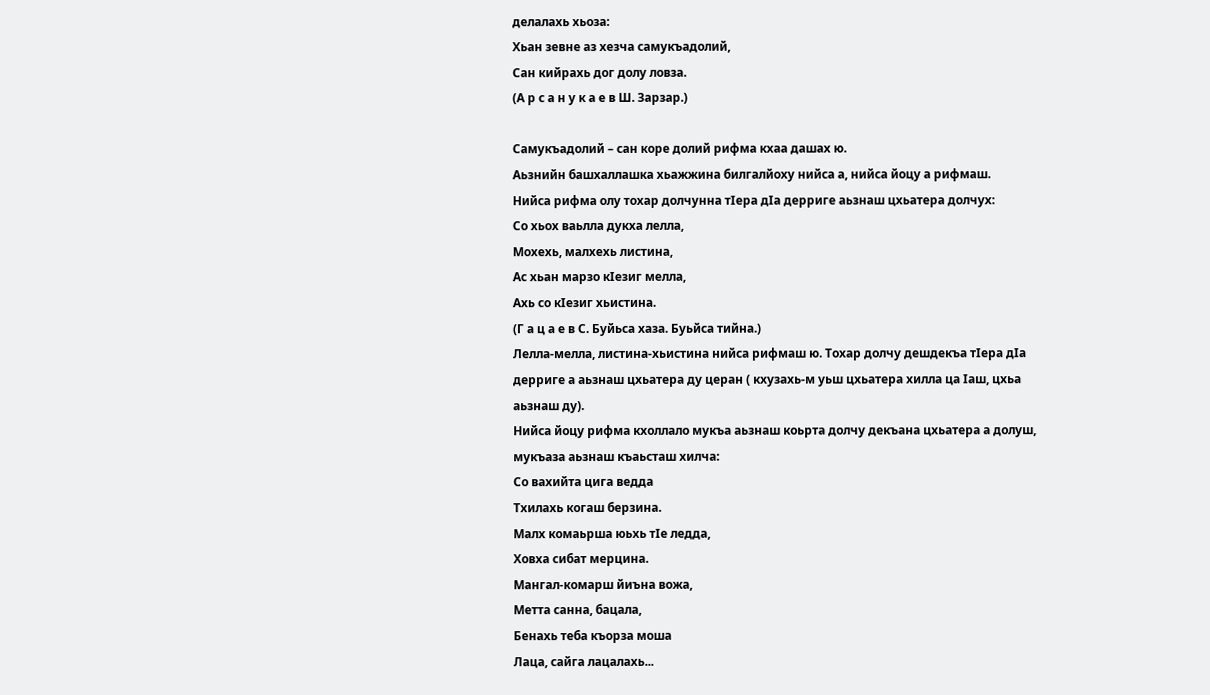делалахь хьоза:
Хьан зевне аз хезча самукъадолий,
Сан кийрахь дог долу ловза.
(А р с а н у к а е в Ш. Зарзар.)

Самукъадолий – сан коре долий рифма кхаа дашах ю.
Аьзнийн башхаллашка хьажжина билгалйоху нийса а, нийса йоцу а рифмаш.
Нийса рифма олу тохар долчунна тIера дIа дерриге аьзнаш цхьатера долчух:
Со хьох ваьлла дукха лелла,
Мохехь, малхехь листина,
Ас хьан марзо кIезиг мелла,
Ахь со кIезиг хьистина.
(Г а ц а е в С. Буйьса хаза. Буьйса тийна.)
Лелла-мелла, листина-хьистина нийса рифмаш ю. Тохар долчу дешдекъа тIера дIа дерриге а аьзнаш цхьатера ду церан ( кхузахь-м уьш цхьатера хилла ца Iаш, цхьа аьзнаш ду).
Нийса йоцу рифма кхоллало мукъа аьзнаш коьрта долчу декъана цхьатера а долуш, мукъаза аьзнаш къаьсташ хилча:
Со вахийта цига ведда
Тхилахь когаш берзина.
Малх комаьрша юьхь тIе ледда,
Ховха сибат мерцина.
Мангал-комарш йиъна вожа,
Метта санна, бацала,
Бенахь теба къорза моша
Лаца, сайга лацалахь...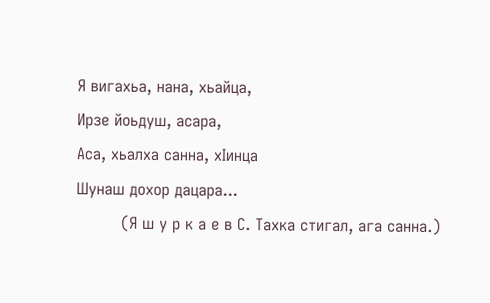Я вигахьа, нана, хьайца,
Ирзе йоьдуш, асара,
Аса, хьалха санна, хIинца
Шунаш дохор дацара...
         (Я ш у р к а е в С. Тахка стигал, ага санна.)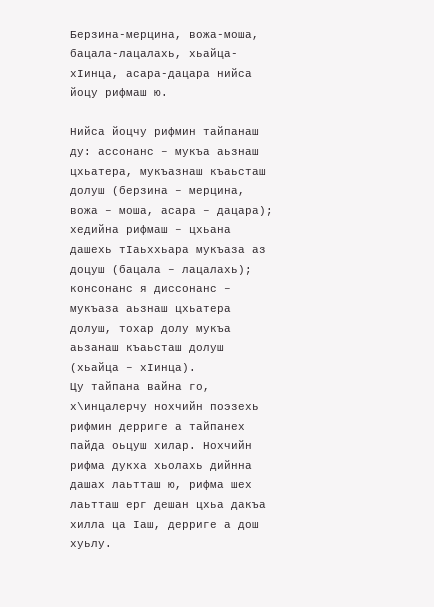Берзина-мерцина, вожа-моша, бацала-лацалахь, хьайца-хIинца, асара-дацара нийса йоцу рифмаш ю.

Нийса йоцчу рифмин тайпанаш ду: ассонанс – мукъа аьзнаш цхьатера, мукъазнаш къаьсташ долуш (берзина – мерцина, вожа – моша, асара – дацара); хедийна рифмаш – цхьана дашехь тIаьххьара мукъаза аз доцуш (бацала – лацалахь); консонанс я диссонанс – мукъаза аьзнаш цхьатера долуш, тохар долу мукъа аьзанаш къаьсташ долуш (хьайца – хIинца).
Цу тайпана вайна го, х\инцалерчу нохчийн поэзехь рифмин дерриге а тайпанех пайда оьцуш хилар. Нохчийн рифма дукха хьолахь дийнна дашах лаьтташ ю, рифма шех лаьтташ ерг дешан цхьа дакъа хилла ца Iаш, дерриге а дош хуьлу.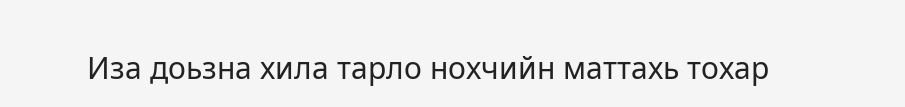Иза доьзна хила тарло нохчийн маттахь тохар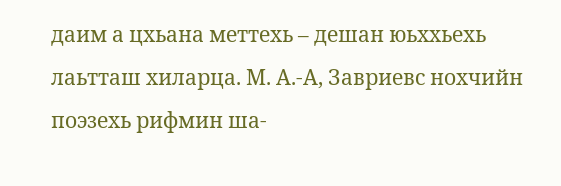даим а цхьана меттехь – дешан юьххьехь лаьтташ хиларца. М. А.-А, Завриевс нохчийн поэзехь рифмин ша-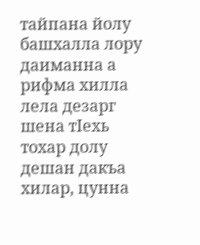тайпана йолу башхалла лору даиманна а рифма хилла лела дезарг шена тIехь тохар долу дешан дакъа хилар, цунна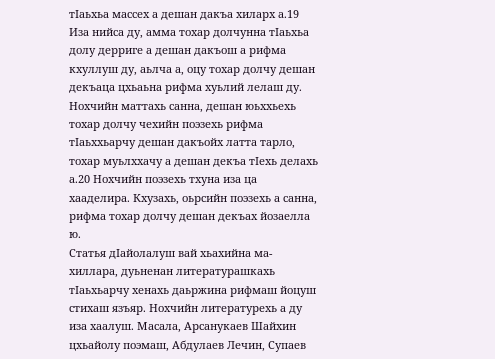тIаьхьа массех а дешан дакъа хиларх а.19
Иза нийса ду, амма тохар долчунна тIаьхьа долу дерриге а дешан дакъош а рифма кхуллуш ду, аьлча а, оцу тохар долчу дешан декъаца цхьаьна рифма хуьлий лелаш ду.
Нохчийн маттахь санна, дешан юьххьехь тохар долчу чехийн поэзехь рифма тIаьххьарчу дешан дакъойх латта тарло, тохар муьлххачу а дешан декъа тIехь делахь а.20 Нохчийн поэзехь тхуна иза ца хааделира. Кхузахь, оьрсийн поэзехь а санна, рифма тохар долчу дешан декъах йозаелла ю.
Статья дIайолалуш вай хьахийна ма-хиллара, дуьненан литературашкахь тIаьхьарчу хенахь даьржина рифмаш йоцуш стихаш язъяр. Нохчийн литературехь а ду иза хаалуш. Масала, Арсанукаев Шайхин цхьайолу поэмаш, Абдулаев Лечин, Супаев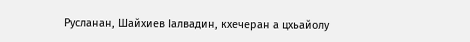Русланан, Шайхиев Iалвадин, кхечеран а цхьайолу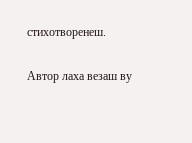стихотворенеш.

Автор лаха везаш ву